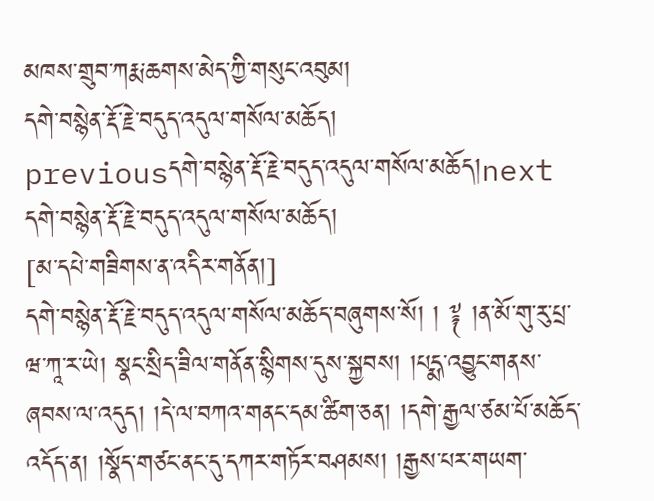མཁས་གྲུབ་ཀརྨ་ཆགས་མེད་ཀྱི་གསུང་འབུམ།
དགེ་བསྙེན་རྡོ་རྗེ་བདུད་འདུལ་གསོལ་མཆོད།
previousདགེ་བསྙེན་རྡོ་རྗེ་བདུད་འདུལ་གསོལ་མཆོད།next
དགེ་བསྙེན་རྡོ་རྗེ་བདུད་འདུལ་གསོལ་མཆོད།
[མ་དཔེ་གཟིགས་ན་འདིར་གནོན།]
དགེ་བསྙེན་རྡོ་རྗེ་བདུད་འདུལ་གསོལ་མཆོད་བཞུགས་སོ། ། ༈ །ན་མོ་གུ་རུ་པྲ་ཝ་ཀཱ་ར་ཡེ། སྣང་སྲིད་ཟིལ་གནོན་སྙིགས་དུས་སྐྱབས། །པདྨ་འབྱུང་གནས་ཞབས་ལ་འདུད། །དེ་ལ་བཀའ་གནང་དམ་ཚིག་ཅན། །དགེ་རྒྱལ་ཙམ་པོ་མཆོད་འདོད་ན། །སྣོད་གཙང་ནང་དུ་དཀར་གཏོར་བཤམས། །རྒྱས་པར་གཡག་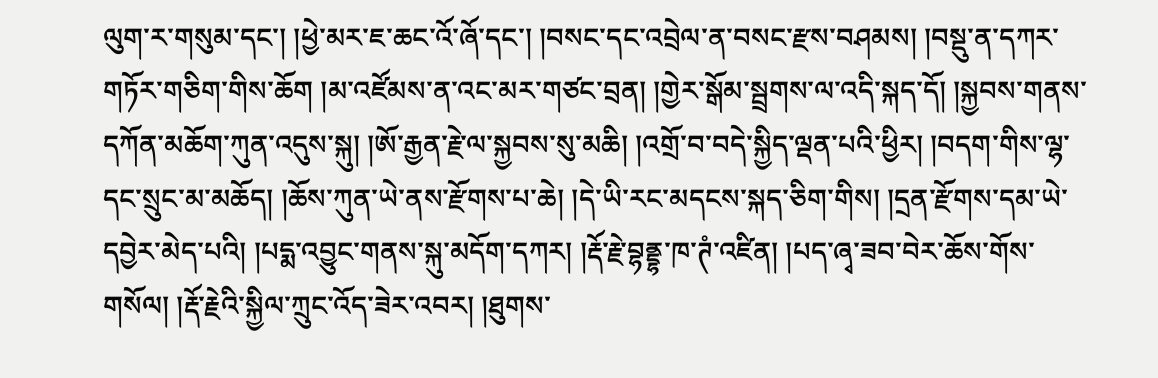ལུག་ར་གསུམ་དང་། །ཕྱེ་མར་ཇ་ཆང་འོ་ཞོ་དང་། །བསང་དང་འབྲེལ་ན་བསང་རྫས་བཤམས། །བསྡུ་ན་དཀར་གཏོར་གཅིག་གིས་ཆོག །མ་འཛོམས་ན་འང་མར་གཙང་བྲན། །གྱེར་སྒོམ་སྦྲགས་ལ་འདི་སྐད་དོ། །སྐྱབས་གནས་དཀོན་མཆོག་ཀུན་འདུས་སྐུ། །ཨོ་རྒྱན་རྗེ་ལ་སྐྱབས་སུ་མཆི། །འགྲོ་བ་བདེ་སྐྱིད་ལྡན་པའི་ཕྱིར། །བདག་གིས་ལྷ་དང་སྲུང་མ་མཆོད། །ཆོས་ཀུན་ཡེ་ནས་རྫོགས་པ་ཆེ། །དེ་ཡི་རང་མདངས་སྐད་ཅིག་གིས། །དྲན་རྫོགས་དམ་ཡེ་དབྱེར་མེད་པའི། །པདྨ་འབྱུང་གནས་སྐུ་མདོག་དཀར། །རྡོ་རྗེ་བྷནྡྷ་ཁ་ཊཾ་འཛིན། །པད་ཞྭ་ཟབ་བེར་ཆོས་གོས་གསོལ། །རྡོ་རྗེའི་སྐྱིལ་ཀྲུང་འོད་ཟེར་འབར། །ཐུགས་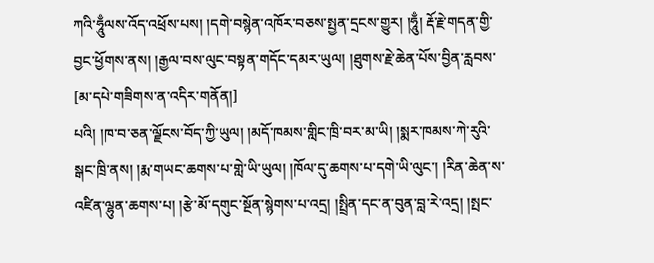ཀའི་ཧཱུྃལས་འོད་འཕྲོས་པས། །དགེ་བསྙེན་འཁོར་བཅས་སྤྱན་དྲངས་གྱུར། །ཧཱུྃ། རྡོ་རྗེ་གདན་གྱི་བྱང་ཕྱོགས་ནས། །རྒྱལ་བས་ལུང་བསྟན་གདོང་དམར་ཡུལ། །ཐུགས་རྗེ་ཆེན་པོས་བྱིན་རླབས་
[མ་དཔེ་གཟིགས་ན་འདིར་གནོན།]
པའི། །ཁ་བ་ཅན་ལྗོངས་བོད་ཀྱི་ཡུལ། །མདོ་ཁམས་གླིང་ཁྲི་བར་མ་ཡི། །སྨར་ཁམས་ཀེ་རུའི་སྒང་ཁྲི་ནས། །རྨ་གཡང་ཆགས་པ་གླེ་ཡི་ཡུལ། །ཁོལ་དུ་ཆགས་པ་དགེ་ཡི་ལུང་། །རིན་ཆེན་ས་འཛིན་ལྷུན་ཆགས་པ། །རྩེ་མོ་དགུང་སྔོན་སྙེགས་པ་འདྲ། །སྤྲིན་དང་ན་བུན་བླ་རེ་འདྲ། །སྤང་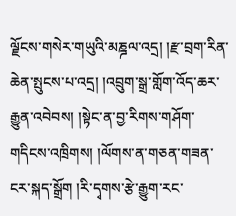ལྗོངས་གསེར་གཡུའི་མཎྜལ་འདྲ། །རྫ་བྲག་རིན་ཆེན་སྤུངས་པ་འདྲ། །འབྲུག་སྒྲ་གློག་འོད་ཆར་རྒྱུན་འབེབས། །སྟེང་ན་བྱ་རིགས་གཤོག་གདིངས་འཁྲིགས། །ལོགས་ན་གཅན་གཟན་ངར་སྐད་སྒྲོག །རི་དྭགས་རྩེ་རྒྱུག་རང་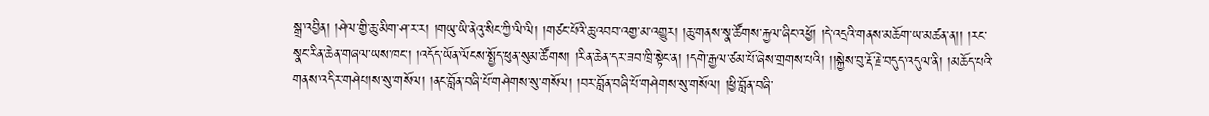སྒྲ་འབྱིན། །ཤེལ་གྱི་ཆུ་མིག་ཤ་ར་ར། །གཡུ་ཡི་ནེའུ་སིང་ཀྱི་ལི་ལི། །གཙང་པོའི་ཆུ་འབབ་འགྱ་མ་འགྱུར། །ཆུ་གནས་སྣ་ཚོགས་རྐྱལ་ཞིང་འཕྱོ། །དེ་འདྲའི་གནས་མཆོག་ཡ་མཚན་ན།། །རང་སྣང་རིན་ཆེན་གཞལ་ཡས་ཁང་། །འདོད་ཡོན་ལོངས་སྤྱོད་ཕུན་སུམ་ཚོགས། །རིན་ཆེན་དར་ཟབ་ཁྲི་སྟེང་ན། །དགེ་རྒྱལ་ཙམ་པོ་ཞེས་གྲགས་པའི། །།སྐྱེས་བུ་རྡོ་རྗེ་བདུད་འདུལ་ནི། །མཆོད་པའི་གནས་འདིར་གཤེཔ།ས་སུ་གསོལ། །ནང་བློན་བཞི་པོ་གཤེགས་སུ་གསོལ། །བར་བློན་བཞི་པོ་གཤེགས་སུ་གསོལ། །ཕྱི་བློན་བཞི་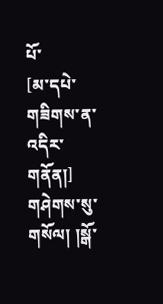པོ་
[མ་དཔེ་གཟིགས་ན་འདིར་གནོན།]
གཤེགས་སུ་གསོལ། །སྒོ་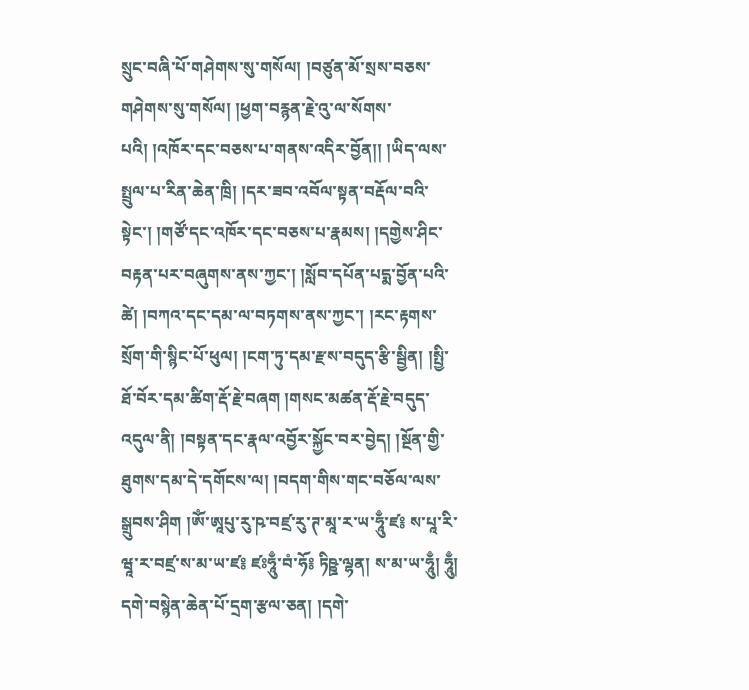སྲུང་བཞི་པོ་གཤེགས་སུ་གསོལ། །བཙུན་མོ་སྲས་བཅས་གཤེགས་སུ་གསོལ། །ཕྱག་བརྙན་རྗེ་འུ་ལ་སོགས་པའི། །འཁོར་དང་བཅས་པ་གནས་འདིར་བྱོན།། །ཡིད་ལས་སྤྲུལ་པ་རིན་ཆེན་ཁྲི། །དར་ཟབ་འབོལ་སྟན་བརྡོལ་བའི་སྟེང་། །གཙོ་དང་འཁོར་དང་བཅས་པ་རྣམས། །དགྱེས་ཤིང་བརྟན་པར་བཞུགས་ནས་ཀྱང་། །སློབ་དཔོན་པདྨ་བྱོན་པའི་ཚེ། །བཀའ་དང་དམ་ལ་བཏགས་ནས་ཀྱང་། །རང་རྟགས་སྲོག་གི་སྙིང་པོ་ཕུལ། །ངག་ཏུ་དམ་རྫས་བདུད་རྩི་སྦྱིན། །སྤྱི་ཐོ་བོར་དམ་ཚིག་རྡོ་རྗེ་བཞག །གསང་མཚན་རྡོ་རྗེ་བདུད་འདུལ་ནི། །བསྟན་དང་རྣལ་འབྱོར་སྐྱོང་བར་བྱེད། །སྔོན་གྱི་ཐུགས་དམ་དེ་དགོངས་ལ། །བདག་གིས་གང་བཅོལ་ལས་སྒྲུབས་ཤིག །ཨོཾ་ཨཱཔུ་རུ་ཥ་བཛྲ་རུ་ཊ་མཱ་ར་ཡ་ཧཱུྃ་ཛ༔ ས་པཱ་རི་ཝཱ་ར་བཛྲ་ས་མ་ཡ་ཛ༔ ཛཿཧཱུྃ་བཾ་ཧོ༔ ཏིཥྛ་ལྷན། ས་མ་ཡ་ཧཱུྃ། ཧཱུྃ། དགེ་བསྙེན་ཆེན་པོ་དྲག་རྩལ་ཅན། །དགེ་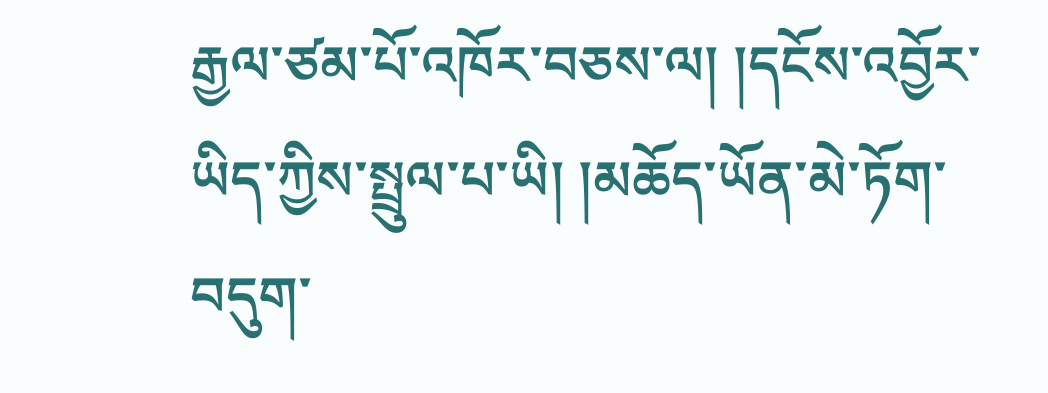རྒྱལ་ཙམ་པོ་འཁོར་བཅས་ལ། །དངོས་འབྱོར་ཡིད་ཀྱིས་སྤྲུལ་པ་ཡི། །མཆོད་ཡོན་མེ་ཏོག་བདུག་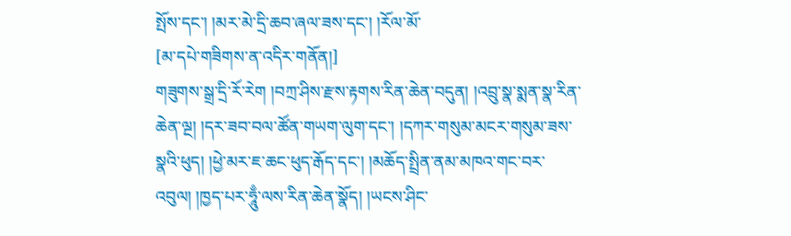སྤོས་དང་། །མར་མེ་དྲི་ཆབ་ཞལ་ཟས་དང་། །རོལ་མོ་
[མ་དཔེ་གཟིགས་ན་འདིར་གནོན།]
གཟུགས་སྒྲ་དྲི་རོ་རེག །བཀྲ་ཤིས་རྫས་རྟགས་རིན་ཆེན་བདུན། །འབྲུ་སྣ་སྨན་སྣ་རིན་ཆེན་ལྔ། །དར་ཟབ་བལ་ཚོན་གཡག་ལུག་དང་། །དཀར་གསུམ་མངར་གསུམ་ཟས་སྣའི་ཕུད། །ཕྱེ་མར་ཇ་ཆང་ཕུད་རྒོད་དང་། །མཆོད་སྤྲིན་ནམ་མཁའ་གང་བར་འབུལ། །ཁྱད་པར་ཧཱུྃ་ལས་རིན་ཆེན་སྣོད། །ཡངས་ཤིང་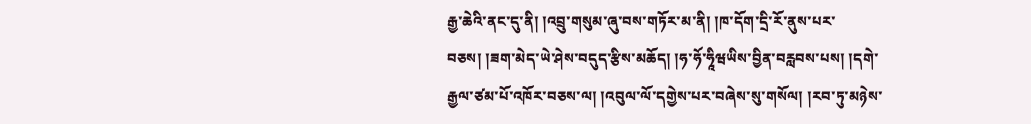རྒྱ་ཆེའི་ནང་དུ་ནི། །འབྲུ་གསུམ་ཞུ་བས་གཏོར་མ་ནི། །ཁ་དོག་དྲི་རོ་ནུས་པར་བཅས། །ཟག་མེད་ཡེ་ཤེས་བདུད་རྩིས་མཆོད། །ཧ་ཧོ་ཧཱིཝཡིས་བྱིན་བརླབས་པས། །དགེ་རྒྱལ་ཙམ་པོ་འཁོར་བཅས་ལ། །འབུལ་ལོ་དགྱེས་པར་བཞེས་སུ་གསོལ། །རབ་ཏུ་མཉེས་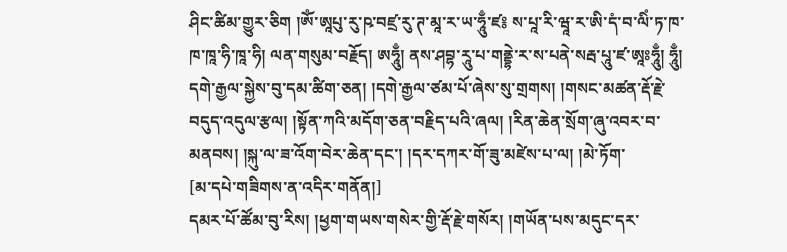ཤིང་ཚིམ་གྱུར་ཅིག །ཨོཾ་ཨཱཔུ་རུ་ཥ་བཛྲ་རུ་ཊ་མཱ་ར་ཡ་ཧཱུྃ་ཛ༔ ས་པཱ་རི་ཝཱ་ར་ཨི་དཾ་བ་ལིཾ་ཏ་ཁ་ཁ་ཁཱ་ཧི་ཁཱ་ཧི། ལན་གསུམ་བརྗོད། ཨཧཱུྃ། ནས་ཤབྷ་རཱུ་པ་གནྡྷེ་ར་ས་པནེ་སརྦ་པཱུ་ཛ་ཨཱཿཧཱུྃ། ཧཱུྃ། དགེ་རྒྱལ་སྐྱེས་བུ་དམ་ཚིག་ཅན། །དགེ་རྒྱལ་ཙམ་པོ་ཞེས་སུ་གྲགས། །གསང་མཚན་རྡོ་རྗེ་བདུད་འདུལ་རྩལ། །སྟོན་ཀའི་མདོག་ཅན་བརྗིད་པའི་ཞལ། །རིན་ཆེན་སྲོག་ཞུ་འབར་བ་མནབས། །སྐུ་ལ་ཟ་འོག་བེར་ཆེན་དང་། །དར་དཀར་གོ་ཟུ་མཛེས་པ་ལ། །མེ་ཏོག་
[མ་དཔེ་གཟིགས་ན་འདིར་གནོན།]
དམར་པོ་ཚོམ་བུ་རིས། །ཕྱག་གཡས་གསེར་གྱི་རྡོ་རྗེ་གསོར། །གཡོན་པས་མདུང་དར་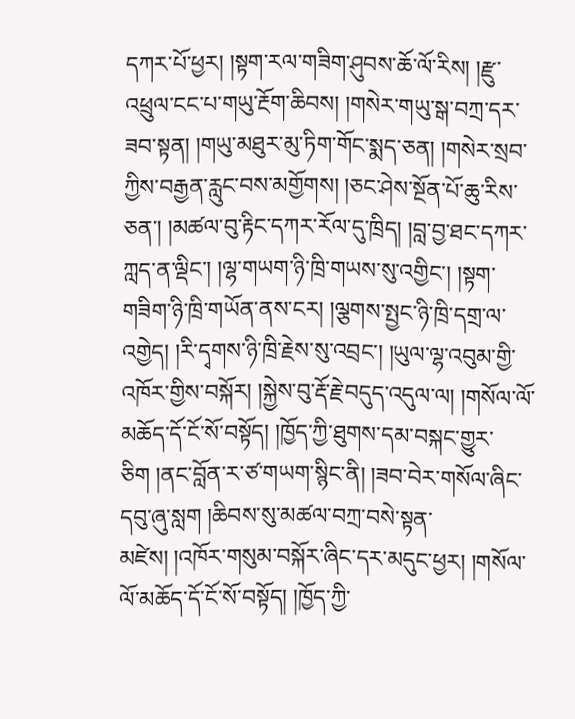དཀར་པོ་ཕྱར། །སྟག་རལ་གཟིག་ཤུབས་ཆོ་ལོ་རིས། །རྫུ་འཕྲུལ་ངང་པ་གཡུ་རྔོག་ཆིབས། །གསེར་གཡུ་སྒ་བཀྲ་དར་ཟབ་སྟན། །གཡུ་མཐུར་མུ་ཏིག་གོང་སྨད་ཅན། །གསེར་སྲབ་ཀྱིས་བརྒྱན་རླུང་བས་མགྱོགས། །ཅང་ཤེས་སྔོན་པོ་ཆུ་རིས་ཅན་། །མཚལ་བུ་རྟིང་དཀར་རོལ་དུ་ཁྲིད། །བླ་བྱ་ཐང་དཀར་ཀླད་ན་ལྡིང་། །ལྷ་གཡག་ཉི་ཁྲི་གཡས་སུ་འགྱིང་། །སྟག་གཟིག་ཉི་ཁྲི་གཡོན་ནས་ངར། །ལྕགས་སྤྱང་ཉི་ཁྲི་དགྲ་ལ་འགྱེད། །རི་དྭགས་ཉི་ཁྲི་རྗེས་སུ་འབྲང་། །ཡུལ་ལྷ་འབུམ་གྱི་འཁོར་གྱིས་བསྐོར། །སྐྱེས་བུ་རྡོ་རྗེ་བདུད་འདུལ་ལ། །གསོལ་ལོ་མཆོད་དོ་ངོ་སོ་བསྟོད། །ཁྱོད་ཀྱི་ཐུགས་དམ་བསྐང་གྱུར་ཅིག །ནང་བློན་ར་ཙ་གཡག་སྙིང་ནི། །ཟབ་བེར་གསོལ་ཞིང་དབུ་ཞུ་སླག །ཆིབས་སུ་མཚལ་བཀྲ་བསེ་སྟན་མཛེས། །འཁོར་གསུམ་བསྐོར་ཞིང་དར་མདུང་ཕྱར། །གསོལ་ལོ་མཆོད་དོ་ངོ་སོ་བསྟོད། །ཁྱོད་ཀྱི་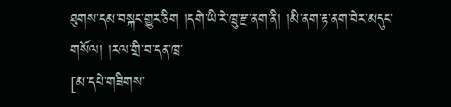ཐུགས་དམ་བསྐང་གྱུར་ཅིག །དགེ་ཡི་རེ་ཁྲུ་རྫ་ནག་ནི། །མི་ནག་རྟ་ནག་བེར་མདུང་གསོལ། །རལ་གྲི་བ་དན་ཁྲ་
[མ་དཔེ་གཟིགས་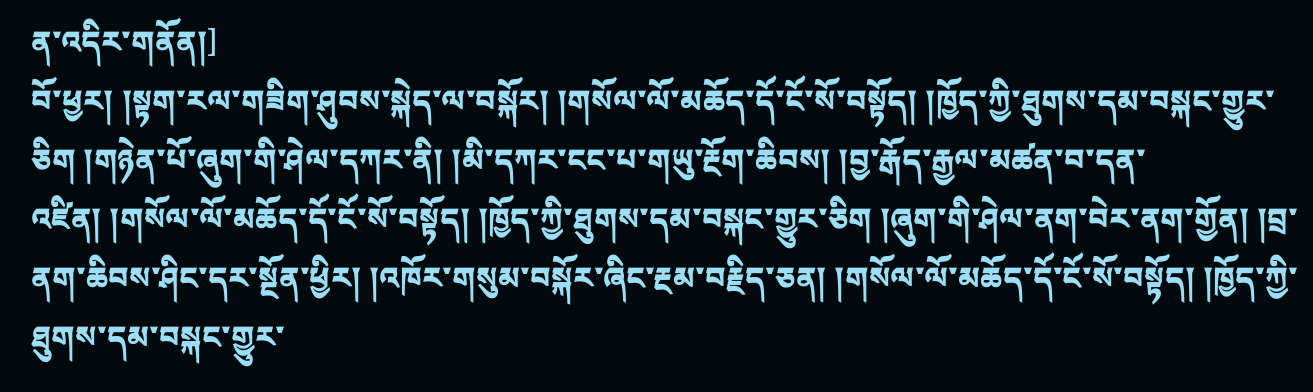ན་འདིར་གནོན།]
བོ་ཕྱར། །སྟག་རལ་གཟིག་ཤུབས་སྐེད་ལ་བསྐོར། །གསོལ་ལོ་མཆོད་དོ་ངོ་སོ་བསྟོད། །ཁྱོད་ཀྱི་ཐུགས་དམ་བསྐང་གྱུར་ཅིག །གཉེན་པོ་ཞུག་གི་ཤེལ་དཀར་ནི། །མི་དཀར་ངང་པ་གཡུ་རྔོག་ཆིབས། །བྱ་རྒོད་རྒྱལ་མཚན་བ་དན་འཛིན། །གསོལ་ལོ་མཆོད་དོ་ངོ་སོ་བསྟོད། །ཁྱོད་ཀྱི་ཐུགས་དམ་བསྐང་གྱུར་ཅིག །ཞུག་གི་ཤེལ་ནག་བེར་ནག་གྱོན། །བྲ་ནག་ཆིབས་ཤིང་དར་སྔོན་ཕྱིར། །འཁོར་གསུམ་བསྐོར་ཞིང་རྔམ་བརྗིད་ཅན། །གསོལ་ལོ་མཆོད་དོ་ངོ་སོ་བསྟོད། །ཁྱོད་ཀྱི་ཐུགས་དམ་བསྐང་གྱུར་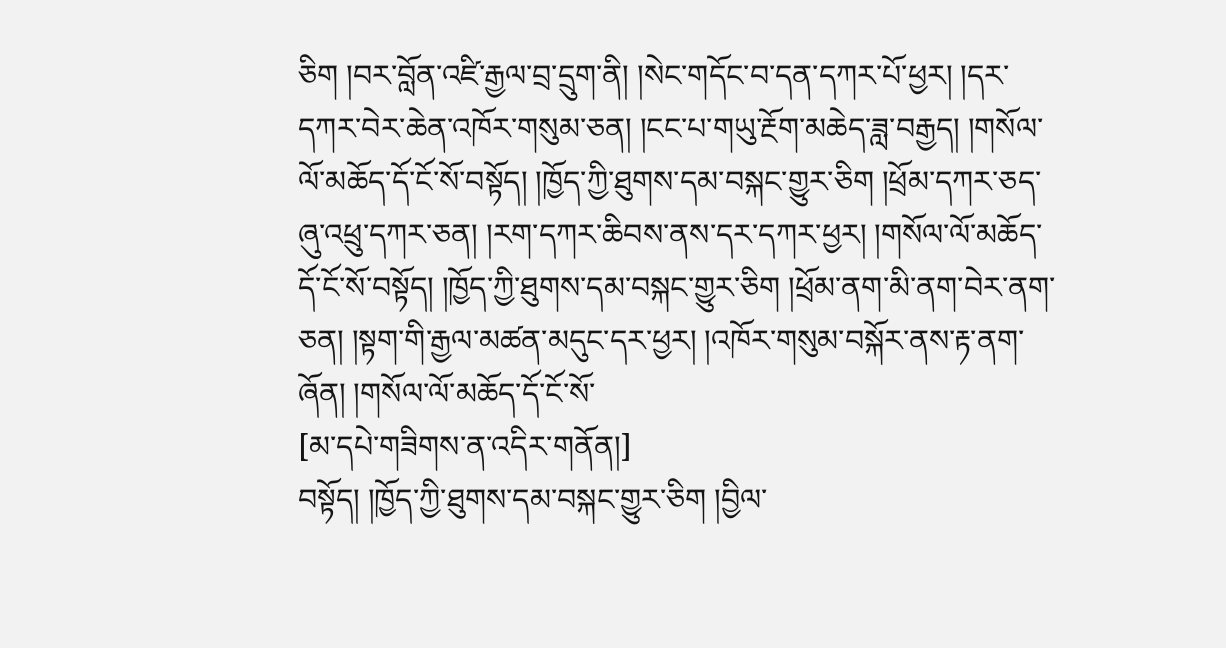ཅིག །བར་བློན་འཛི་རྒྱལ་བྲ་དྲུག་ནི། །སེང་གདོང་བ་དན་དཀར་པོ་ཕྱར། །དར་དཀར་བེར་ཆེན་འཁོར་གསུམ་ཅན། །ངང་པ་གཡུ་རྔོག་མཆེད་ཟླ་བརྒྱད། །གསོལ་ལོ་མཆོད་དོ་ངོ་སོ་བསྟོད། །ཁྱོད་ཀྱི་ཐུགས་དམ་བསྐང་གྱུར་ཅིག །ཕྲོམ་དཀར་ཅད་ཞུ་འཕྲུ་དཀར་ཅན། །རག་དཀར་ཆིབས་ནས་དར་དཀར་ཕྱར། །གསོལ་ལོ་མཆོད་དོ་ངོ་སོ་བསྟོད། །ཁྱོད་ཀྱི་ཐུགས་དམ་བསྐང་གྱུར་ཅིག །ཕྲོམ་ནག་མི་ནག་བེར་ནག་ཅན། །སྟག་གི་རྒྱལ་མཚན་མདུང་དར་ཕྱར། །འཁོར་གསུམ་བསྐོར་ནས་རྟ་ནག་ཞོན། །གསོལ་ལོ་མཆོད་དོ་ངོ་སོ་
[མ་དཔེ་གཟིགས་ན་འདིར་གནོན།]
བསྟོད། །ཁྱོད་ཀྱི་ཐུགས་དམ་བསྐང་གྱུར་ཅིག །བྱིལ་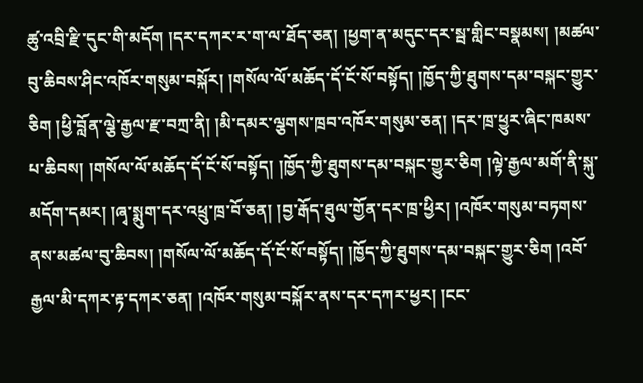ཚུ་འབྲི་རྫི་དུང་གི་མདོག །དར་དཀར་ར་ག་ལ་ཐོད་ཅན། །ཕྱག་ན་མདུང་དར་སྦ་གླིང་བསྣམས། །མཚལ་བུ་ཆིབས་ཤིང་འཁོར་གསུམ་བསྐོར། །གསོལ་ལོ་མཆོད་དོ་ངོ་སོ་བསྟོད། །ཁྱོད་ཀྱི་ཐུགས་དམ་བསྐང་གྱུར་ཅིག །ཕྱི་བློན་ལྕེ་རྒྱལ་རྫ་བཀྲ་ནི། །མི་དམར་ལྕགས་ཁྲབ་འཁོར་གསུམ་ཅན། །དར་ཁྲ་ཕྱུར་ཞིང་ཁམས་པ་ཆིབས། །གསོལ་ལོ་མཆོད་དོ་ངོ་སོ་བསྟོད། །ཁྱོད་ཀྱི་ཐུགས་དམ་བསྐང་གྱུར་ཅིག །ལྟེ་རྒྱལ་མགོ་ནི་སྐུ་མདོག་དམར། །ཞྭ་སྨུག་དར་འཕྲུ་ཁྲ་བོ་ཅན། །བྱ་རྒོད་ཐུལ་གྱོན་དར་ཁྲ་ཕྱིར། །འཁོར་གསུམ་བཏགས་ནས་མཚལ་བུ་ཆིབས། །གསོལ་ལོ་མཆོད་དོ་ངོ་སོ་བསྟོད། །ཁྱོད་ཀྱི་ཐུགས་དམ་བསྐང་གྱུར་ཅིག །འབོ་རྒྱལ་མི་དཀར་རྟ་དཀར་ཅན། །འཁོར་གསུམ་བསྐོར་ནས་དར་དཀར་ཕྱར། །ངང་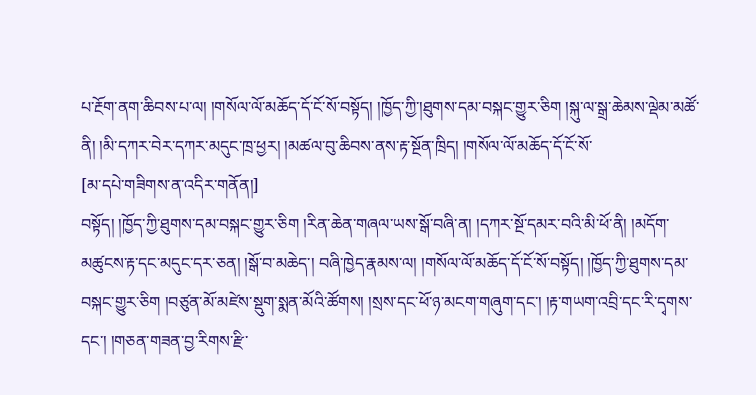པ་རྔོག་ནག་ཆིབས་པ་ལ། །གསོལ་ལོ་མཆོད་དོ་ངོ་སོ་བསྟོད། །ཁྱོད་ཀྱི་།ཐུགས་དམ་བསྐང་གྱུར་ཅིག །སྐུ་ལ་སྒྲ་ཆེམས་ལྡེམ་མཚོ་ནི། །མི་དཀར་བེར་དཀར་མདུང་ཁྲ་ཕྱར། །མཚལ་བུ་ཆིབས་ནས་རྟ་སྔོན་ཁྲིད། །གསོལ་ལོ་མཆོད་དོ་ངོ་སོ་
[མ་དཔེ་གཟིགས་ན་འདིར་གནོན།]
བསྟོད། །ཁྱོད་ཀྱི་ཐུགས་དམ་བསྐང་གྱུར་ཅིག །རིན་ཆེན་གཞལ་ཡས་སྒོ་བཞི་ན། །དཀར་སྔོ་དམར་བའི་མི་ཕོ་ནི། །མདོག་མཚུངས་རྟ་དང་མདུང་དར་ཅན། །སྒོ་བ་མཆེད་། བཞི་ཁྱེད་རྣམས་ལ། །གསོལ་ལོ་མཆོད་དོ་ངོ་སོ་བསྟོད། །ཁྱོད་ཀྱི་ཐུགས་དམ་བསྐང་གྱུར་ཅིག །བཙུན་མོ་མཛེས་སྡུག་སྨན་མོའི་ཚོགས། །སྲས་དང་ཕོ་ཉ་མངག་གཞུག་དང་། །རྟ་གཡག་འབྲི་དང་རི་དྭགས་དང་། །གཅན་གཟན་བྱ་རིགས་རྫི་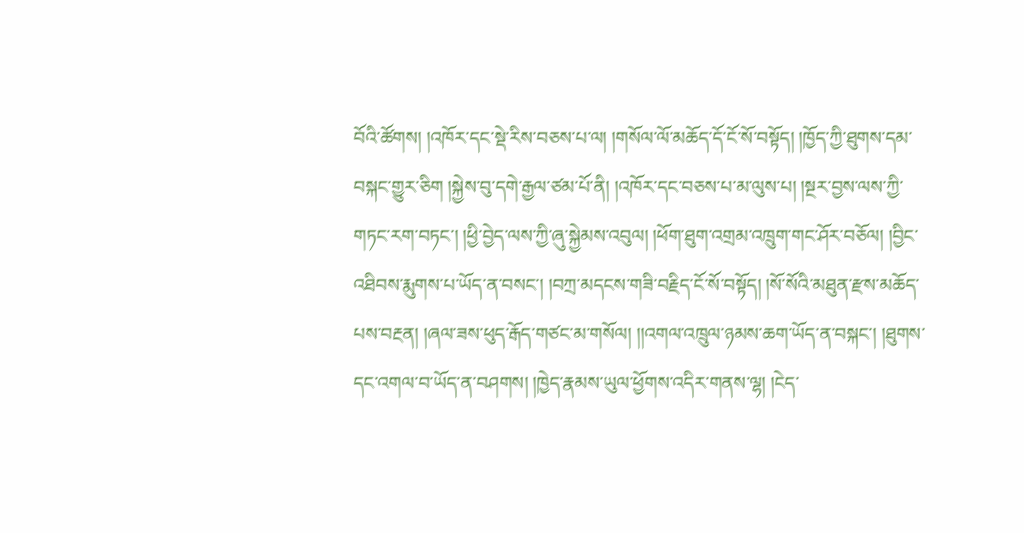བོའི་ཚོགས། །འཁོར་དང་སྡེ་རིས་བཅས་པ་ལ། །གསོལ་ལོ་མཆོད་དོ་ངོ་སོ་བསྟོད། །ཁྱོད་ཀྱི་ཐུགས་དམ་བསྐང་གྱུར་ཅིག །སྐྱེས་བུ་དགེ་རྒྱལ་ཙམ་པོ་ནི། །འཁོར་དང་བཅས་པ་མ་ལུས་པ། །སྔར་བྱས་ལས་ཀྱི་གཏང་རག་བཏང་། །ཕྱི་བྱེད་ལས་ཀྱི་ཞུ་སྐྱེམས་འབུལ། །ཕོག་ཐུག་འགྲམ་འཁྲུག་གང་ཤོར་བཅོལ། །བྱིང་འཐིབས་རྨུགས་པ་ཡོད་ན་བསང་། །བཀྲ་མདངས་གཟི་བརྗིད་ངོ་སོ་བསྟོད། །སོ་སོའི་མཐུན་རྫས་མཆོད་པས་བརྔན། །ཞལ་ཟས་ཕུད་རྒོད་གཙང་མ་གསོལ། །།འགལ་འཁྲུལ་ཉམས་ཆག་ཡོད་ན་བསྐང་། །ཐུགས་དང་འགལ་བ་ཡོད་ན་བཤགས། །ཁྱེད་རྣམས་ཡུལ་ཕྱོགས་འདིར་གནས་ལྷ། །ངེད་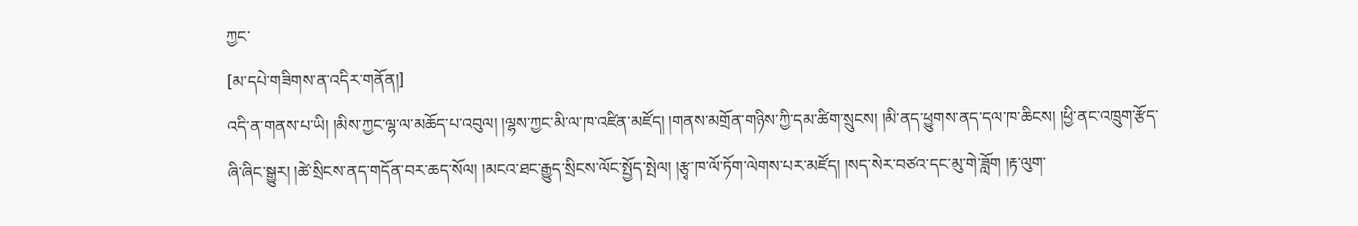ཀྱང་
[མ་དཔེ་གཟིགས་ན་འདིར་གནོན།]
འདི་ན་གནས་པ་ཡི། །མིས་ཀྱང་ལྷ་ལ་མཆོད་པ་འབུལ། །ལྷས་ཀྱང་མི་ལ་ཁ་འཛིན་མཛོད། །གནས་མགྲོན་གཉིས་ཀྱི་དམ་ཚིག་སྲུངས། །མི་ནད་ཕྱུགས་ནད་དལ་ཁ་ཆིངས། །ཕྱི་ནང་འཁྲུག་རྩོད་ཞི་ཞིང་སྒྱུར། །ཚེ་སྲིངས་ནད་གདོན་བར་ཆད་སོལ། །མངའ་ཐང་རྒྱུད་སྲིངས་ལོང་སྤྱོད་སྤེལ། །རྩྭ་ཁ་ལོ་ཏོག་ལེགས་པར་མཛོད། །སད་སེར་བཙའ་དང་མུ་གེ་ཟློག །རྟ་ལུག་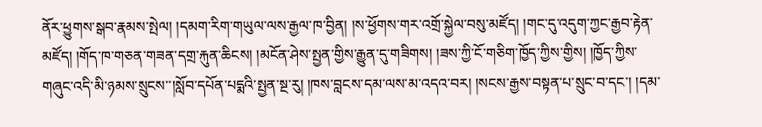ནོར་ཕྱུགས་སྒབ་རྣམས་སྤེལ། །དམག་རིག་གཡུལ་ལས་རྒྱལ་ཁ་བྱིན། །ས་ཕྱོགས་གར་འགྲོ་སྐྱེལ་བསུ་མཛོད། །གང་དུ་འདུག་ཀྱང་རྒྱབ་རྟེན་མཛོད། །གོད་ཁ་གཅན་གཟན་དགྲ་རྐུན་ཆིངས། །མངོན་ཤེས་སྤྱན་གྱིས་རྒྱུན་དུ་གཟིགས། །ཟས་ཀྱི་ངོ་གཅིག་ཁྱོད་ཀྱིས་གྱིས། །ཁྱོད་ཀྱིས་གཞུང་འདི་མི་ཉམས་སྲུངས་་།སློབ་དཔོན་པདྨའི་སྤྱན་སྔ་རུ། །ཁས་བླངས་དམ་ལས་མ་འདའ་བར། །སངས་རྒྱས་བསྟན་པ་སྲུང་བ་དང་། །དམ་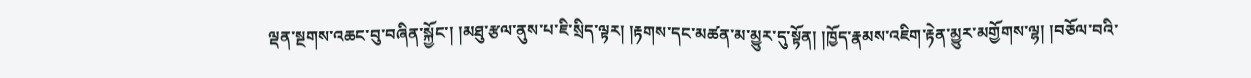ལྡན་སྔགས་འཆང་བུ་བཞིན་སྐྱོང་། །མཐུ་རྩལ་ནུས་པ་ཇི་སྲིད་ལྟར། །རྟགས་དང་མཚན་མ་མྱུར་དུ་སྟོན། །ཁྱོད་རྣམས་འཇིག་རྟེན་མྱུར་མགྱོགས་ལྷ། །བཅོལ་བའི་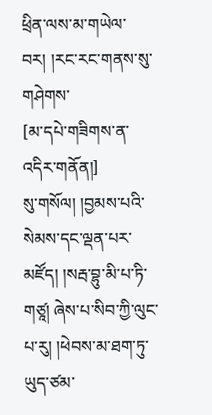ཕྲིན་ལས་མ་གཡེལ་བར། །རང་རང་གནས་སུ་གཤེགས་
[མ་དཔེ་གཟིགས་ན་འདིར་གནོན།]
སུ་གསོལ། །བྱམས་པའི་སེམས་དང་ལྡན་པར་མཛོད། །སརྦ་བྷུ་མི་པ་ཏི་གཙཱ། ཞེས་པ་སིབ་ཀྱི་ལུང་པ་རུ། །ཕེབས་མ་ཐག་ཏུ་ཡུད་ཙམ་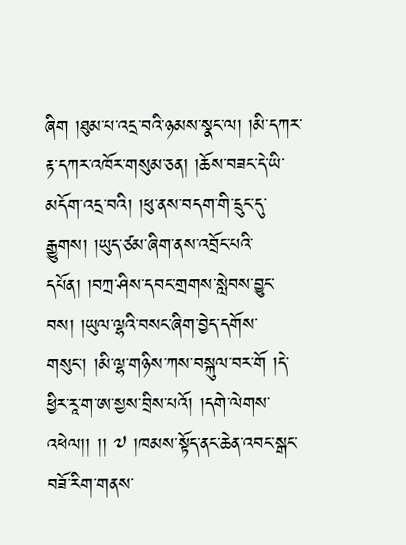ཞིག །ཐུམ་པ་འདྲ་བའི་ཉམས་སྣང་ལ། །མི་དཀར་རྟ་དཀར་འཁོར་གསུམ་ཅན། །ཆོས་བཟང་དེ་ཡི་མདོག་འདྲ་བའི། །ཕུ་ནས་བདག་གི་དྲུང་དུ་རྒྱུགས། །ཡུད་ཙམ་ཞིག་ནས་འབྲོང་པའི་དཔོན། །བཀྲ་ཤིས་དབང་གྲགས་སླེབས་བྱུང་བས། །ཡུལ་ལྷའི་བསང་ཞིག་བྱེད་དགོས་གསུང་། །མི་ལྷ་གཉིས་ཀས་བསྐུལ་བར་གོ །དེ་ཕྱིར་རཱ་ག་ཨ་སྱས་བྲིས་པའོ། །དགེ་ལེགས་འཕེལ།། །། ༧ །ཁམས་སྟོད་ནང་ཆེན་འབང་སྒང་བཟོ་རིག་གནས་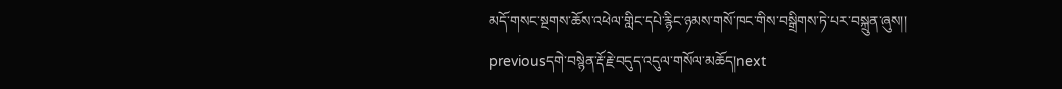མདོ་གསང་སྔགས་ཆོས་འཕེལ་གླིང་དཔེ་རྙིང་ཉམས་གསོ་ཁང་གིས་བསྒྲིགས་ཏེ་པར་བསྐྲུན་ཞུས།།
previousདགེ་བསྙེན་རྡོ་རྗེ་བདུད་འདུལ་གསོལ་མཆོད།next